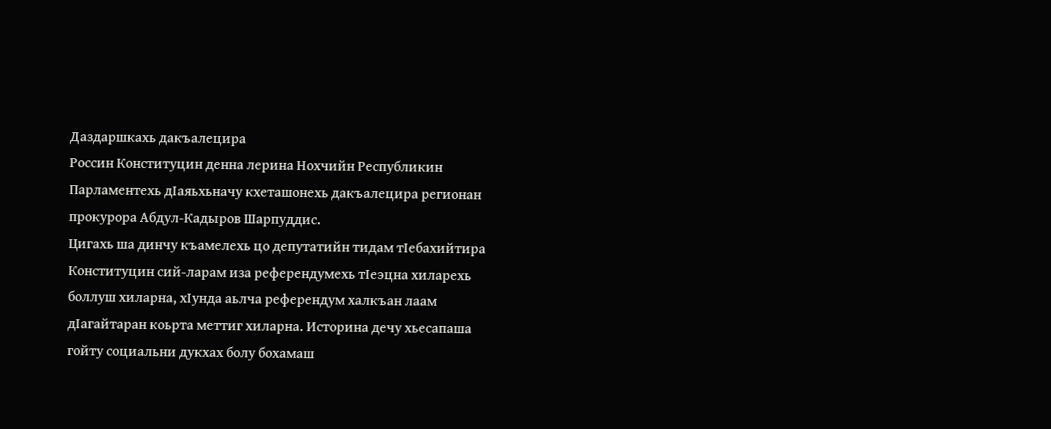Даздаршкахь дакъалецира
Россин Конституцин денна лерина Нохчийн Республикин Парламентехь дIаяьхьначу кхеташонехь дакъалецира регионан прокурора Абдул-Кадыров Шарпуддис.
Цигахь ша динчу къамелехь цо депутатийн тидам тIебахийтира Конституцин сий-ларам иза референдумехь тIеэцна хиларехь боллуш хиларна, хIунда аьлча референдум халкъан лаам дIагайтаран коьрта меттиг хиларна. Историна дечу хьесапаша гойту социальни дукхах болу бохамаш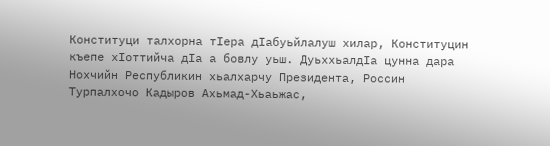Конституци талхорна тIера дIабуьйлалуш хилар, Конституцин къепе хIоттийча дIа а бовлу уьш. ДуьххьалдIа цунна дара Нохчийн Республикин хьалхарчу Президента, Россин Турпалхочо Кадыров Ахьмад-Хьаьжас,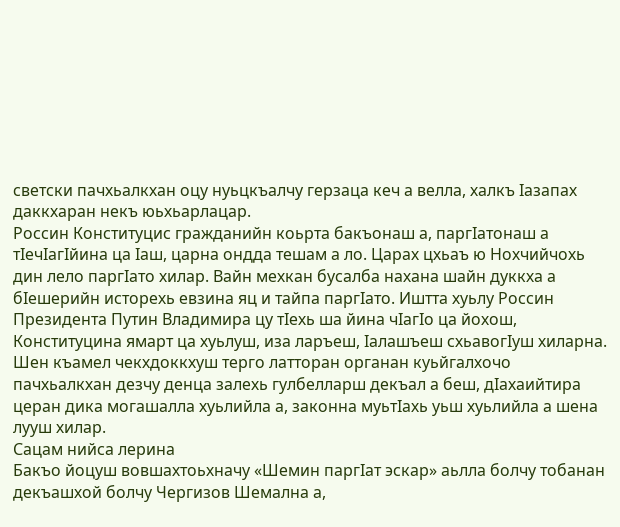светски пачхьалкхан оцу нуьцкъалчу герзаца кеч а велла, халкъ Iазапах даккхаран некъ юьхьарлацар.
Россин Конституцис гражданийн коьрта бакъонаш а, паргIатонаш а тIечIагIйина ца Iаш, царна ондда тешам а ло. Царах цхьаъ ю Нохчийчохь дин лело паргIато хилар. Вайн мехкан бусалба нахана шайн дуккха а бIешерийн исторехь евзина яц и тайпа паргIато. Иштта хуьлу Россин Президента Путин Владимира цу тIехь ша йина чIагIо ца йохош, Конституцина ямарт ца хуьлуш, иза ларъеш, Iалашъеш схьавогIуш хиларна.
Шен къамел чекхдоккхуш терго латторан органан куьйгалхочо пачхьалкхан дезчу денца залехь гулбелларш декъал а беш, дIахаийтира церан дика могашалла хуьлийла а, законна муьтIахь уьш хуьлийла а шена лууш хилар.
Сацам нийса лерина
Бакъо йоцуш вовшахтоьхначу «Шемин паргIат эскар» аьлла болчу тобанан декъашхой болчу Чергизов Шемална а,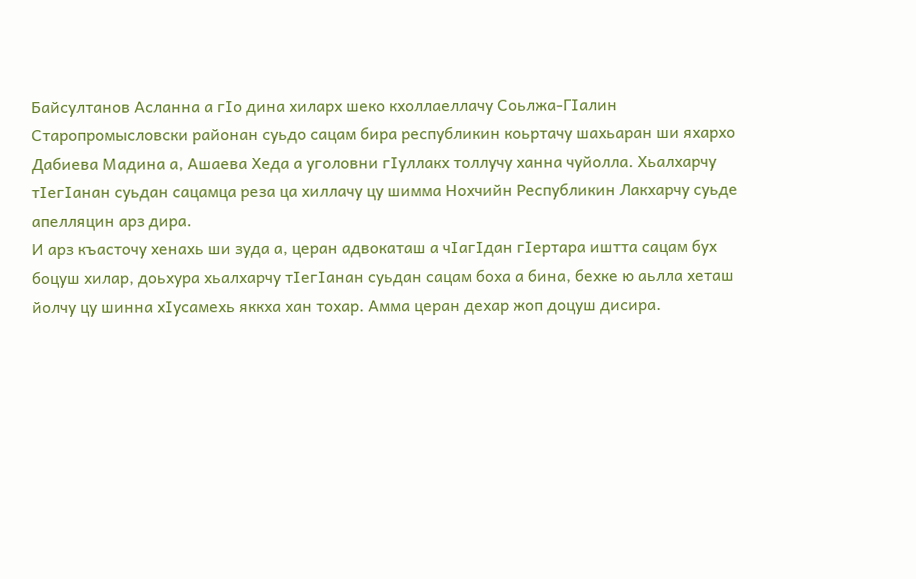Байсултанов Асланна а гIо дина хиларх шеко кхоллаеллачу Соьлжа-ГIалин Старопромысловски районан суьдо сацам бира республикин коьртачу шахьаран ши яхархо Дабиева Мадина а, Ашаева Хеда а уголовни гIуллакх толлучу ханна чуйолла. Хьалхарчу тIегIанан суьдан сацамца реза ца хиллачу цу шимма Нохчийн Республикин Лакхарчу суьде апелляцин арз дира.
И арз къасточу хенахь ши зуда а, церан адвокаташ а чIагIдан гIертара иштта сацам бух боцуш хилар, доьхура хьалхарчу тIегIанан суьдан сацам боха а бина, бехке ю аьлла хеташ йолчу цу шинна хIусамехь яккха хан тохар. Амма церан дехар жоп доцуш дисира.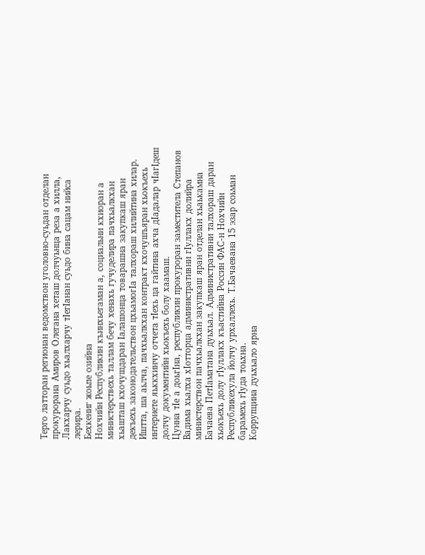Терго латторан регионан ведомствон уголовно-суьдан отделан прокурорана Амиров Олегана хеташ долчуьнца реза а хилла, Лакхарчу суьдо хьалхарчу тIегIанан суьдо бина сацам нийса лерира.
Бехкениг жоьпе озийна
Нохчийн Республикин къинхьегаман а, социальни кхиоран а министерствехь таллам бечу хенахь гучуделира пачхьалкхан хьашташ кхочушдаран Iалашонца товарашна закупкаш яран декъехь законодательствон цхьамогIа талхораш хилийтина хилар. Иштта, ша аьлча, пачхьалкхан контракт кхочушъяран хьокъехь интернете яьккхинчу отчета тIехь ца гайтина ахча дIадалар чIагIдеш долчу документийн хьокъехь болу хаамаш.
Цунна тIе а доьгIна, республикин прокуроран заместитела Степанов Вадима хьалха хIотторца административни гIуллакх долийра министерствон пачхьалкхан закупкаш яран отделан хьаькамна Бачаева ПетIаматана дуьхьал. Административни талхораш даран хьокъехь долу гIуллакх къастийна Россин ФАС-н Нохчийн Республикехула йолчу урхаллехь. Т.Бачаевана 15 эзар соьман барамехь гIуда тоьхна.
Коррупцина дуьхьало ярна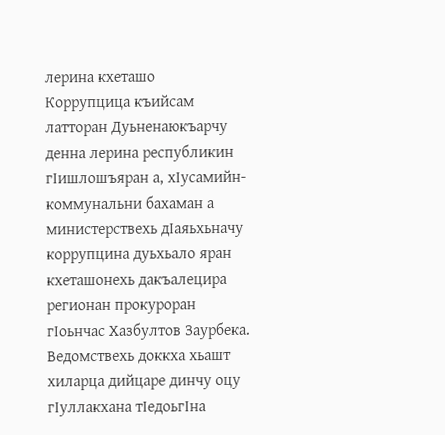лерина кхеташо
Коррупцица къийсам латторан Дуьненаюкъарчу денна лерина республикин гIишлошъяран а, хIусамийн-коммунальни бахаман а министерствехь дIаяьхьначу коррупцина дуьхьало яран кхеташонехь дакъалецира регионан прокуроран гIоьнчас Хазбултов Заурбека.
Ведомствехь доккха хьашт хиларца дийцаре динчу оцу гIуллакхана тIедоьгIна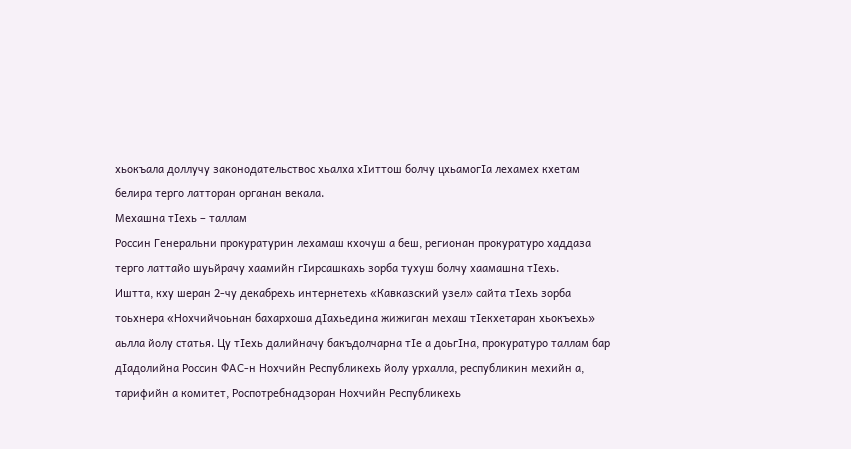хьокъала доллучу законодательствос хьалха хIиттош болчу цхьамогIа лехамех кхетам белира терго латторан органан векала.
Мехашна тIехь – таллам
Россин Генеральни прокуратурин лехамаш кхочуш а беш, регионан прокуратуро хаддаза терго латтайо шуьйрачу хаамийн гIирсашкахь зорба тухуш болчу хаамашна тIехь.
Иштта, кху шеран 2-чу декабрехь интернетехь «Кавказский узел» сайта тIехь зорба тоьхнера «Нохчийчоьнан бахархоша дIахьедина жижиган мехаш тIекхетаран хьокъехь» аьлла йолу статья. Цу тIехь далийначу бакъдолчарна тIе а доьгIна, прокуратуро таллам бар дIадолийна Россин ФАС-н Нохчийн Республикехь йолу урхалла, республикин мехийн а, тарифийн а комитет, Роспотребнадзоран Нохчийн Республикехь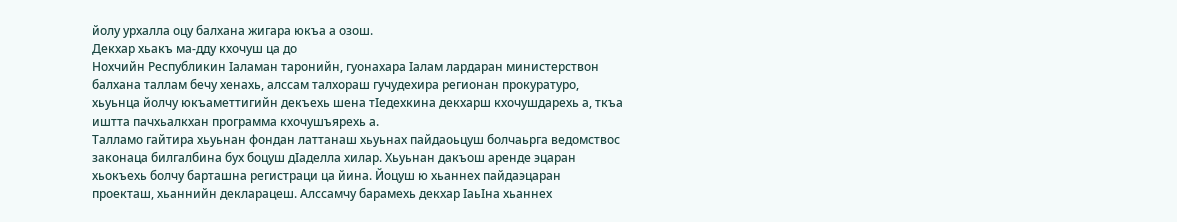йолу урхалла оцу балхана жигара юкъа а озош.
Декхар хьакъ ма-дду кхочуш ца до
Нохчийн Республикин Iаламан таронийн, гуонахара Iалам лардаран министерствон балхана таллам бечу хенахь, алссам талхораш гучудехира регионан прокуратуро, хьуьнца йолчу юкъаметтигийн декъехь шена тIедехкина декхарш кхочушдарехь а, ткъа иштта пачхьалкхан программа кхочушъярехь а.
Талламо гайтира хьуьнан фондан латтанаш хьуьнах пайдаоьцуш болчаьрга ведомствос законаца билгалбина бух боцуш дIаделла хилар. Хьуьнан дакъош аренде эцаран хьокъехь болчу барташна регистраци ца йина. Йоцуш ю хьаннех пайдаэцаран проекташ, хьаннийн декларацеш. Алссамчу барамехь декхар IаьIна хьаннех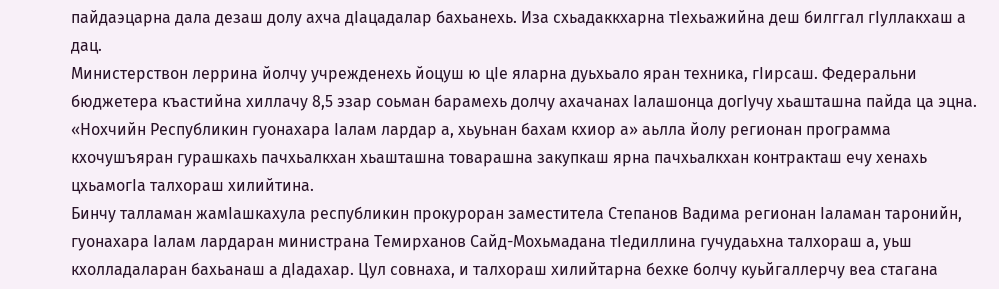пайдаэцарна дала дезаш долу ахча дIацадалар бахьанехь. Иза схьадаккхарна тIехьажийна деш билггал гIуллакхаш а дац.
Министерствон леррина йолчу учрежденехь йоцуш ю цIе яларна дуьхьало яран техника, гIирсаш. Федеральни бюджетера къастийна хиллачу 8,5 эзар соьман барамехь долчу ахачанах Iалашонца догIучу хьашташна пайда ца эцна. «Нохчийн Республикин гуонахара Iалам лардар а, хьуьнан бахам кхиор а» аьлла йолу регионан программа кхочушъяран гурашкахь пачхьалкхан хьашташна товарашна закупкаш ярна пачхьалкхан контракташ ечу хенахь цхьамогIа талхораш хилийтина.
Бинчу талламан жамIашкахула республикин прокуроран заместитела Степанов Вадима регионан Iаламан таронийн, гуонахара Iалам лардаран министрана Темирханов Сайд-Мохьмадана тIедиллина гучудаьхна талхораш а, уьш кхолладаларан бахьанаш а дIадахар. Цул совнаха, и талхораш хилийтарна бехке болчу куьйгаллерчу веа стагана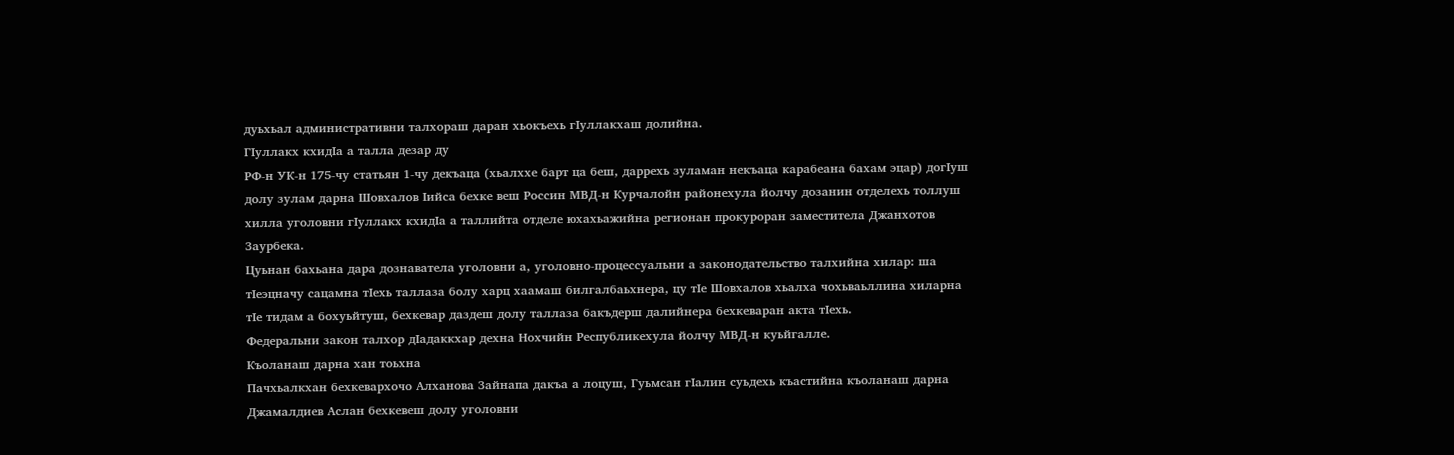дуьхьал административни талхораш даран хьокъехь гIуллакхаш долийна.
ГIуллакх кхидIа а талла дезар ду
РФ-н УК-н 175-чу статьян 1-чу декъаца (хьалххе барт ца беш, даррехь зуламан некъаца карабеана бахам эцар) догIуш долу зулам дарна Шовхалов Iийса бехке веш Россин МВД-н Курчалойн районехула йолчу дозанин отделехь толлуш хилла уголовни гIуллакх кхидIа а таллийта отделе юхахьажийна регионан прокуроран заместитела Джанхотов Заурбека.
Цуьнан бахьана дара дознаватела уголовни а, уголовно-процессуальни а законодательство талхийна хилар: ша тIеэцначу сацамна тIехь таллаза болу харц хаамаш билгалбаьхнера, цу тIе Шовхалов хьалха чохьваьллина хиларна тIе тидам а бохуьйтуш, бехкевар даздеш долу таллаза бакъдерш далийнера бехкеваран акта тIехь.
Федеральни закон талхор дIадаккхар дехна Нохчийн Республикехула йолчу МВД-н куьйгалле.
Къоланаш дарна хан тоьхна
Пачхьалкхан бехкевархочо Алханова Зайнапа дакъа а лоцуш, Гуьмсан гIалин суьдехь къастийна къоланаш дарна Джамалдиев Аслан бехкевеш долу уголовни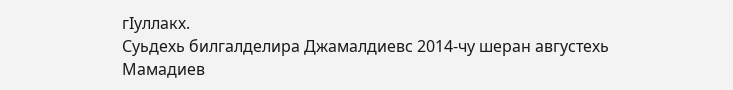гIуллакх.
Суьдехь билгалделира Джамалдиевс 2014-чу шеран августехь Мамадиев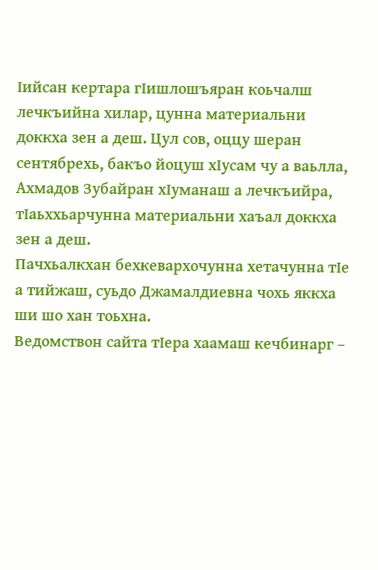Iийсан кертара гIишлошъяран коьчалш лечкъийна хилар, цунна материальни доккха зен а деш. Цул сов, оццу шеран сентябрехь, бакъо йоцуш хIусам чу а ваьлла, Ахмадов Зубайран хIуманаш а лечкъийра, тIаьххьарчунна материальни хаъал доккха зен а деш.
Пачхьалкхан бехкевархочунна хетачунна тIе а тийжаш, суьдо Джамалдиевна чохь яккха ши шо хан тоьхна.
Ведомствон сайта тIера хаамаш кечбинарг –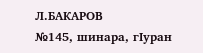Л.БАКАРОВ
№145, шинара, гIуран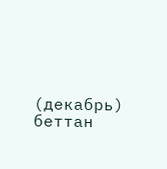(декабрь) беттан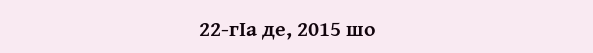22-гIа де, 2015 шо